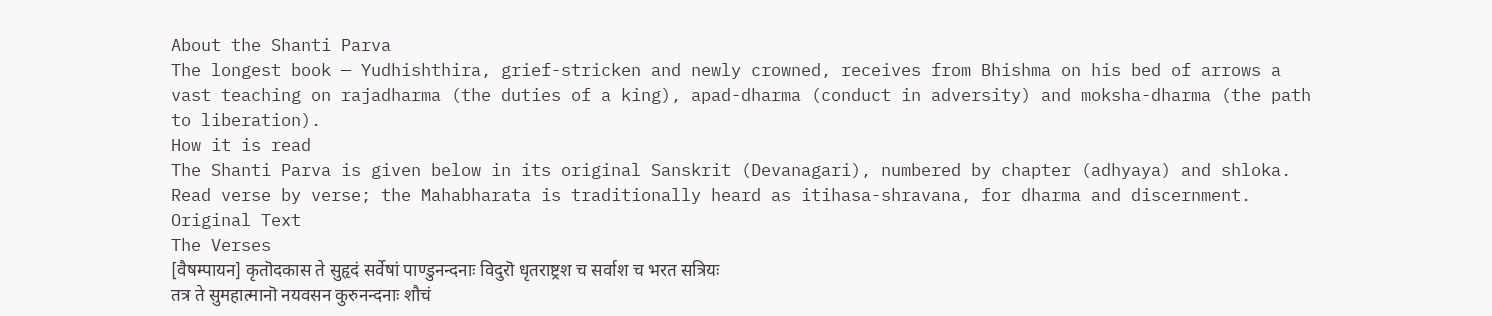About the Shanti Parva
The longest book — Yudhishthira, grief-stricken and newly crowned, receives from Bhishma on his bed of arrows a vast teaching on rajadharma (the duties of a king), apad-dharma (conduct in adversity) and moksha-dharma (the path to liberation).
How it is read
The Shanti Parva is given below in its original Sanskrit (Devanagari), numbered by chapter (adhyaya) and shloka. Read verse by verse; the Mahabharata is traditionally heard as itihasa-shravana, for dharma and discernment.
Original Text
The Verses
[वैषम्पायन] कृतॊदकास ते सुहृदं सर्वेषां पाण्डुनन्दनाः विदुरॊ धृतराष्ट्रश च सर्वाश च भरत सत्रियः
तत्र ते सुमहात्मानॊ नयवसन कुरुनन्दनाः शौचं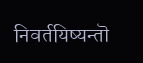निवर्तयिष्यन्तॊ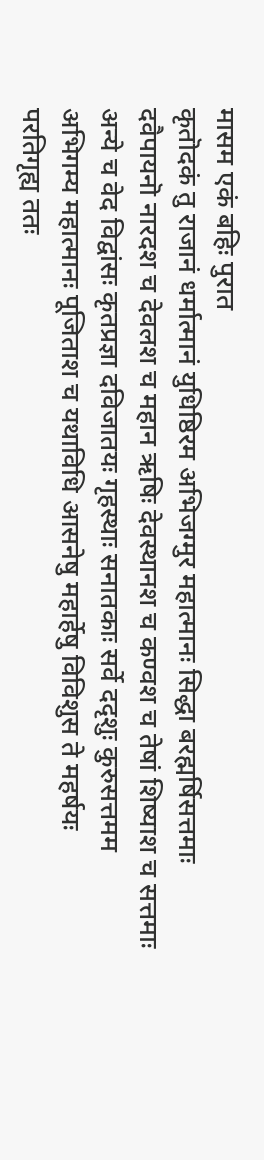मासम एकं बहिः पुरात
कृतॊदकं तु राजानं धर्मात्मानं युधिष्ठिरम अभिजग्मुर महात्मानः सिद्धा बरह्मर्षिसत्तमाः
दवैपायनॊ नारदश च देवलश च महान ऋषिः देवस्थानश च कण्वश च तेषां शिष्याश च सत्तमाः
अन्ये च वेद विद्वांसः कृतप्रज्ञा दविजातयः गृहस्थाः सनातकाः सर्वे ददृशुः कुरुसत्तमम
अभिगम्य महात्मानः पूजिताश च यथाविधि आसनेषु महार्हेषु विविशुस ते महर्षयः
परतिगृह्य ततः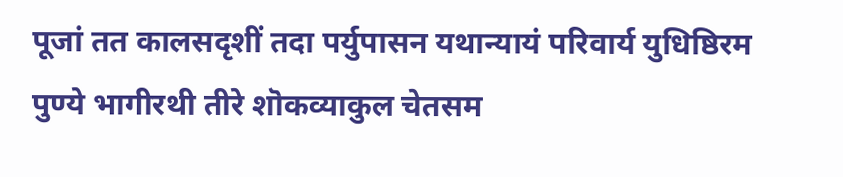पूजां तत कालसदृशीं तदा पर्युपासन यथान्यायं परिवार्य युधिष्ठिरम
पुण्ये भागीरथी तीरे शॊकव्याकुल चेतसम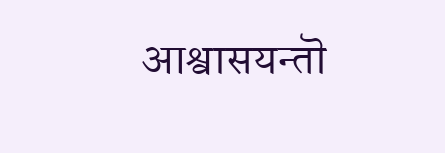आश्वासयन्तॊ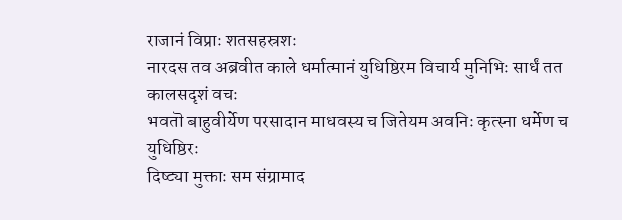राजानं विप्राः शतसहस्रशः
नारदस तव अब्रवीत काले धर्मात्मानं युधिष्ठिरम विचार्य मुनिभिः सार्धं तत कालसदृशं वचः
भवतॊ बाहुवीर्येण परसादान माधवस्य च जितेयम अवनिः कृत्स्ना धर्मेण च युधिष्ठिरः
दिष्ट्या मुक्ताः सम संग्रामाद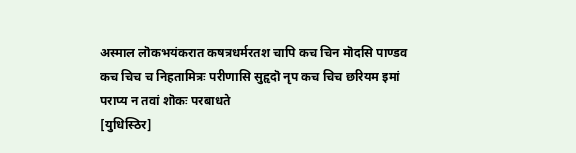अस्माल लॊकभयंकरात कषत्रधर्मरतश चापि कच चिन मॊदसि पाण्डव
कच चिच च निहतामित्रः परीणासि सुहृदॊ नृप कच चिच छरियम इमां पराप्य न तवां शॊकः परबाधते
[युधिस्ठिर]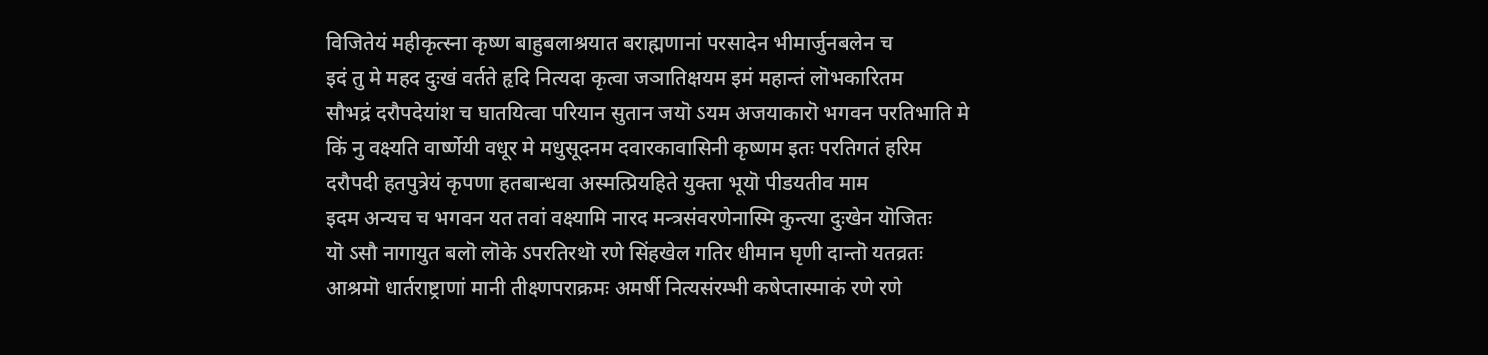विजितेयं महीकृत्स्ना कृष्ण बाहुबलाश्रयात बराह्मणानां परसादेन भीमार्जुनबलेन च
इदं तु मे महद दुःखं वर्तते हृदि नित्यदा कृत्वा जञातिक्षयम इमं महान्तं लॊभकारितम
सौभद्रं दरौपदेयांश च घातयित्वा परियान सुतान जयॊ ऽयम अजयाकारॊ भगवन परतिभाति मे
किं नु वक्ष्यति वार्ष्णेयी वधूर मे मधुसूदनम दवारकावासिनी कृष्णम इतः परतिगतं हरिम
दरौपदी हतपुत्रेयं कृपणा हतबान्धवा अस्मत्प्रियहिते युक्ता भूयॊ पीडयतीव माम
इदम अन्यच च भगवन यत तवां वक्ष्यामि नारद मन्त्रसंवरणेनास्मि कुन्त्या दुःखेन यॊजितः
यॊ ऽसौ नागायुत बलॊ लॊके ऽपरतिरथॊ रणे सिंहखेल गतिर धीमान घृणी दान्तॊ यतव्रतः
आश्रमॊ धार्तराष्ट्राणां मानी तीक्ष्णपराक्रमः अमर्षी नित्यसंरम्भी कषेप्तास्माकं रणे रणे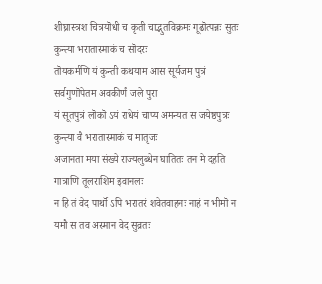शीघ्रास्त्रश चित्रयॊधी च कृती चाद्भुतविक्रमः गूढॊत्पन्नः सुतः कुन्त्या भरातास्माकं च सॊदरः
तॊयकर्मणि यं कुन्ती कथयाम आस सूर्यजम पुत्रं सर्वगुणॊपेतम अवकीर्णं जले पुरा
यं सूतपुत्रं लॊकॊ ऽयं राधेयं चाप्य अमन्यत स जयेष्ठपुत्रः कुन्त्या वै भरातास्माकं च मातृजः
अजानता मया संख्ये राज्यलुब्धेन घातितः तन मे दहति गात्राणि तूलराशिम इवानलः
न हि तं वेद पार्थॊ ऽपि भरातरं शवेतवाहनः नाहं न भीमॊ न यमौ स तव अस्मान वेद सुव्रतः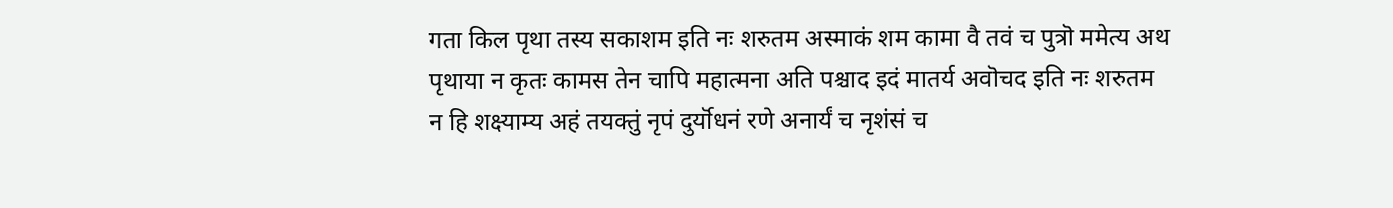गता किल पृथा तस्य सकाशम इति नः शरुतम अस्माकं शम कामा वै तवं च पुत्रॊ ममेत्य अथ
पृथाया न कृतः कामस तेन चापि महात्मना अति पश्चाद इदं मातर्य अवॊचद इति नः शरुतम
न हि शक्ष्याम्य अहं तयक्तुं नृपं दुर्यॊधनं रणे अनार्यं च नृशंसं च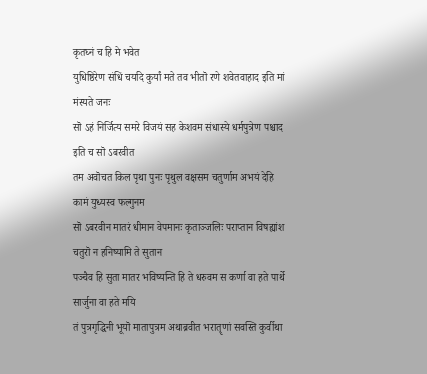कृतघ्नं च हि मे भवेत
युधिष्ठिरेण संधिं चयदि कुर्यां मते तव भीतॊ रणे शवेतवाहाद इति मां मंस्यते जनः
सॊ ऽहं निर्जित्य समरे विजयं सह केशवम संधास्ये धर्मपुत्रेण पश्चाद इति च सॊ ऽबरवीत
तम अवॊचत किल पृथा पुनः पृथुल वक्षसम चतुर्णाम अभयं देहि कामं युध्यस्व फल्गुनम
सॊ ऽबरवीन मातरं धीमान वेपमानः कृताञ्जलिः पराप्तान विषह्यांश चतुरॊ न हनिष्यामि ते सुतान
पञ्चैव हि सुता मातर भविष्यन्ति हि ते धरुवम स कर्णा वा हते पार्थे सार्जुना वा हते मयि
तं पुत्रगृद्धिनी भूयॊ मातापुत्रम अथाब्रवीत भरातॄणां सवस्ति कुर्वीथा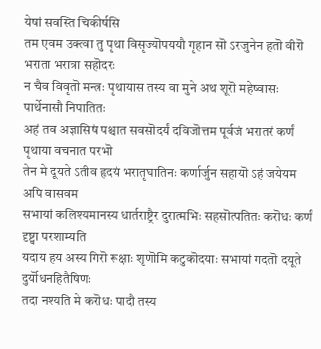येषां सवस्ति चिकीर्षसि
तम एवम उक्त्वा तु पृथा विसृज्यॊपययौ गृहान सॊ ऽरजुनेन हतॊ वीरॊ भराता भरात्रा सहॊदरः
न चैव विवृतॊ मन्त्रः पृथायास तस्य वा मुने अथ शूरॊ महेष्वासः पार्थेनासौ निपातितः
अहं तव अज्ञासिषं पश्चात सवसॊदर्यं दविजॊत्तम पूर्वजं भरातरं कर्णं पृथाया वचनात परभॊ
तेन मे दूयते ऽतीव हृदयं भरातृघातिनः कर्णार्जुन सहायॊ ऽहं जयेयम अपि वासवम
सभायां कलिश्यमानस्य धार्तराष्ट्रैर दुरात्मभिः सहसॊत्पतितः करॊधः कर्णं दृष्ट्वा परशाम्यति
यदाय हय अस्य गिरॊ रूक्षाः शृणॊमि कटुकॊदयाः सभायां गदतॊ दयूते दुर्यॊधनहितैषिणः
तदा नश्यति मे करॊधः पादौ तस्य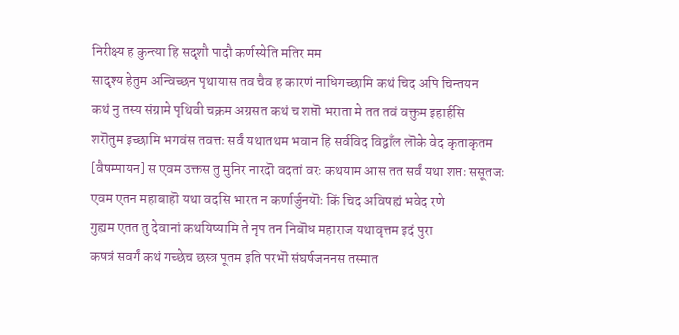निरीक्ष्य ह कुन्त्या हि सदृशौ पादौ कर्णस्येति मतिर मम
सादृश्य हेतुम अन्विच्छन पृथायास तव चैव ह कारणं नाधिगच्छामि कथं चिद अपि चिन्तयन
कथं नु तस्य संग्रामे पृथिवी चक्रम अग्रसत कथं च शप्तॊ भराता मे तत तवं वक्तुम इहार्हसि
शरॊतुम इच्छामि भगवंस तवत्तः सर्वं यथातथम भवान हि सर्वविद विद्वाँल लॊके वेद कृताकृतम
[वैषम्पायन] स एवम उक्तस तु मुनिर नारदॊ वदतां वरः कथयाम आस तत सर्वं यथा शप्तः ससूतजः
एवम एतन महाबाहॊ यथा वदसि भारत न कर्णार्जुनयॊः किं चिद अविषह्यं भवेद रणे
गुह्यम एतत तु देवानां कथयिष्यामि ते नृप तन निबॊध महाराज यथावृत्तम इदं पुरा
कषत्रं सवर्गं कथं गच्छेच छस्त्र पूतम इति परभॊ संघर्षजननस तस्मात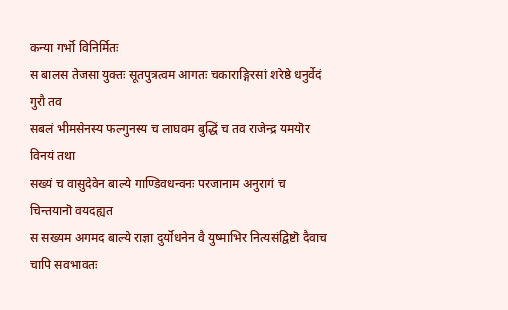कन्या गर्भॊ विनिर्मितः
स बालस तेजसा युक्तः सूतपुत्रत्वम आगतः चकाराङ्गिरसां शरेष्ठे धनुर्वेदं गुरौ तव
सबलं भीमसेनस्य फल्गुनस्य च लाघवम बुद्धिं च तव राजेन्द्र यमयॊर विनयं तथा
सख्यं च वासुदेवेन बाल्ये गाण्डिवधन्वनः परजानाम अनुरागं च चिन्तयानॊ वयदह्यत
स सख्यम अगमद बाल्ये राज्ञा दुर्यॊधनेन वै युष्माभिर नित्यसंद्विष्टॊ दैवाच चापि सवभावतः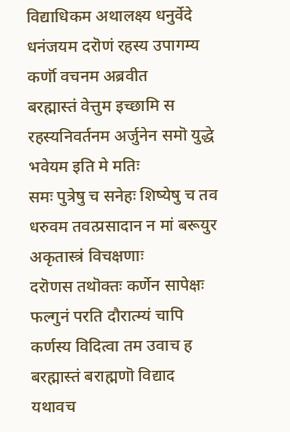विद्याधिकम अथालक्ष्य धनुर्वेदे धनंजयम दरॊणं रहस्य उपागम्य कर्णॊ वचनम अब्रवीत
बरह्मास्तं वेत्तुम इच्छामि स रहस्यनिवर्तनम अर्जुनेन समॊ युद्धे भवेयम इति मे मतिः
समः पुत्रेषु च सनेहः शिष्येषु च तव धरुवम तवत्प्रसादान न मां बरूयुर अकृतास्त्रं विचक्षणाः
दरॊणस तथॊक्तः कर्णेन सापेक्षः फल्गुनं परति दौरात्म्यं चापि कर्णस्य विदित्वा तम उवाच ह
बरह्मास्तं बराह्मणॊ विद्याद यथावच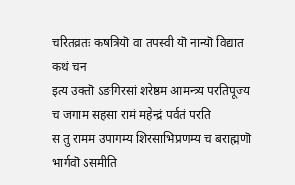चरितव्रतः कषत्रियॊ वा तपस्वी यॊ नान्यॊ विद्यात कथं चन
इत्य उक्तॊ ऽङगिरसां शरेष्ठम आमन्त्र्य परतिपूज्य च जगाम सहसा रामं महेन्द्रं पर्वतं परति
स तु रामम उपागम्य शिरसाभिप्रणम्य च बराह्मणॊ भार्गवॊ ऽसमीति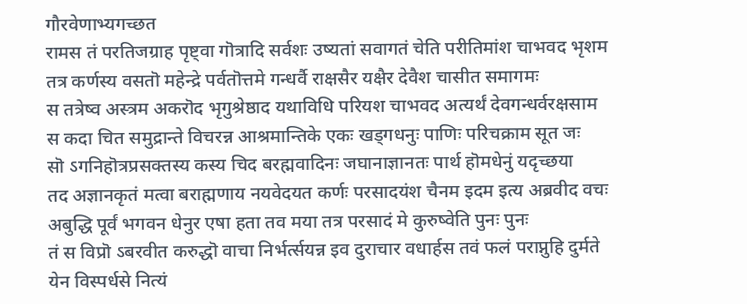गौरवेणाभ्यगच्छत
रामस तं परतिजग्राह पृष्ट्वा गॊत्रादि सर्वशः उष्यतां सवागतं चेति परीतिमांश चाभवद भृशम
तत्र कर्णस्य वसतॊ महेन्द्रे पर्वतॊत्तमे गन्धर्वै राक्षसैर यक्षैर देवैश चासीत समागमः
स तत्रेष्व अस्त्रम अकरॊद भृगुश्रेष्ठाद यथाविधि परियश चाभवद अत्यर्थं देवगन्धर्वरक्षसाम
स कदा चित समुद्रान्ते विचरन्न आश्रमान्तिके एकः खड्गधनुः पाणिः परिचक्राम सूत जः
सॊ ऽगनिहॊत्रप्रसक्तस्य कस्य चिद बरह्मवादिनः जघानाज्ञानतः पार्थ हॊमधेनुं यदृच्छया
तद अज्ञानकृतं मत्वा बराह्मणाय नयवेदयत कर्णः परसादयंश चैनम इदम इत्य अब्रवीद वचः
अबुद्धि पूर्वं भगवन धेनुर एषा हता तव मया तत्र परसादं मे कुरुष्वेति पुनः पुनः
तं स विप्रॊ ऽबरवीत करुद्धॊ वाचा निर्भर्त्सयन्न इव दुराचार वधार्हस तवं फलं पराप्नुहि दुर्मते
येन विस्पर्धसे नित्यं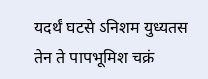यदर्थं घटसे ऽनिशम युध्यतस तेन ते पापभूमिश चक्रं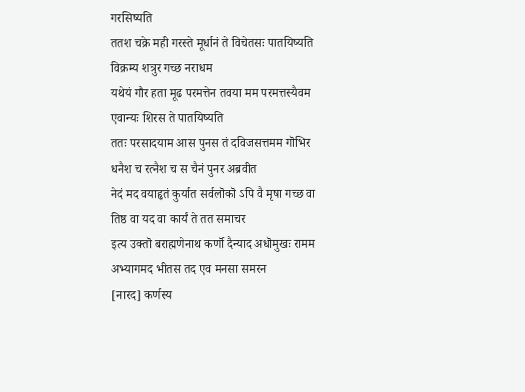गरसिष्यति
ततश चक्रे मही गरस्ते मूर्धानं ते विचेतसः पातयिष्यति विक्रम्य शत्रुर गच्छ नराधम
यथेयं गौर हता मूढ परमत्तेन तवया मम परमत्तस्यैवम एवान्यः शिरस ते पातयिष्यति
ततः परसादयाम आस पुनस तं दविजसत्तमम गॊभिर धनैश च रत्नैश च स चैनं पुनर अब्रवीत
नेदं मद वयाहृतं कुर्यात सर्वलॊकॊ ऽपि वै मृषा गच्छ वा तिष्ठ वा यद वा कार्यं ते तत समाचर
इत्य उक्तॊ बराह्मणेनाथ कर्णॊ दैन्याद अधॊमुखः रामम अभ्यागमद भीतस तद एव मनसा समरन
[नारद] कर्णस्य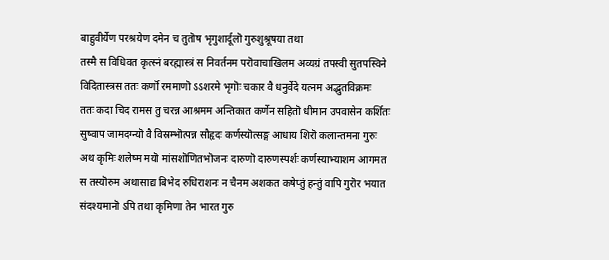बाहुवीर्येण परश्रयेण दमेन च तुतॊष भृगुशार्दूलॊ गुरुशुश्रूषया तथा
तस्मै स विधिवत कृत्स्नं बरह्मास्त्रं स निवर्तनम परॊवाचाखिलम अव्यग्रं तपस्वी सुतपस्विने
विदितास्त्रस ततः कर्णॊ रममाणॊ ऽऽशरमे भृगॊः चकार वै धनुर्वेदे यत्नम अद्भुतविक्रमः
ततः कदा चिद रामस तु चरन्न आश्रमम अन्तिकात कर्णेन सहितॊ धीमान उपवासेन कर्शितः
सुष्वाप जामदग्न्यॊ वै विस्रम्भॊत्पन्न सौहृदः कर्णस्यॊत्सङ्ग आधाय शिरॊ कलान्तमना गुरुः
अथ कृमिः शलेष्म मयॊ मांसशॊणितभॊजनः दारुणॊ दारुणस्पर्शः कर्णस्याभ्याशम आगमत
स तस्यॊरुम अथासाद्य बिभेद रुधिराशनः न चैनम अशकत कषेप्तुं हन्तुं वापि गुरॊर भयात
संदश्यमानॊ ऽपि तथा कृमिणा तेन भारत गुरु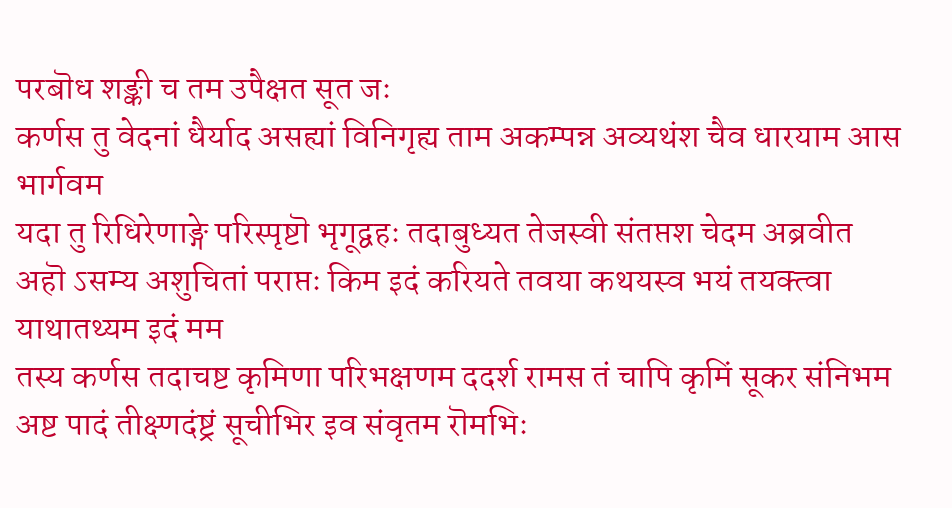परबॊध शङ्की च तम उपैक्षत सूत जः
कर्णस तु वेदनां धैर्याद असह्यां विनिगृह्य ताम अकम्पन्न अव्यथंश चैव धारयाम आस भार्गवम
यदा तु रिधिरेणाङ्गे परिस्पृष्टॊ भृगूद्वहः तदाबुध्यत तेजस्वी संतप्तश चेदम अब्रवीत
अहॊ ऽसम्य अशुचितां पराप्तः किम इदं करियते तवया कथयस्व भयं तयक्त्वा याथातथ्यम इदं मम
तस्य कर्णस तदाचष्ट कृमिणा परिभक्षणम ददर्श रामस तं चापि कृमिं सूकर संनिभम
अष्ट पादं तीक्ष्णदंष्ट्रं सूचीभिर इव संवृतम रॊमभिः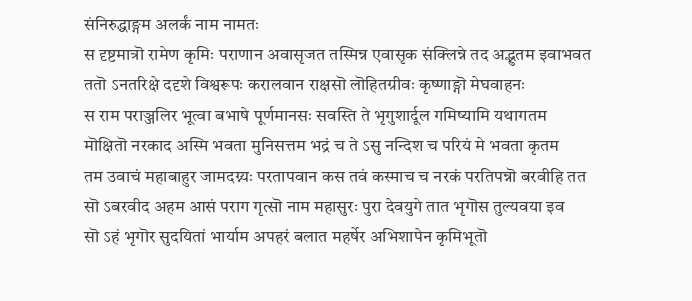संनिरुद्धाङ्गम अलर्कं नाम नामतः
स दृष्टमात्रॊ रामेण कृमिः पराणान अवासृजत तस्मिन्न एवासृक संक्लिन्ने तद अद्भुतम इवाभवत
ततॊ ऽनतरिक्षे ददृशे विश्वरूपः करालवान राक्षसॊ लॊहितग्रीवः कृष्णाङ्गॊ मेघवाहनः
स राम पराञ्जलिर भूत्वा बभाषे पूर्णमानसः सवस्ति ते भृगुशार्दूल गमिष्यामि यथागतम
मॊक्षितॊ नरकाद अस्मि भवता मुनिसत्तम भद्रं च ते ऽसु नन्दिश च परियं मे भवता कृतम
तम उवाचं महाबाहुर जामदग्न्यः परतापवान कस तवं कस्माच च नरकं परतिपन्नॊ बरवीहि तत
सॊ ऽबरवीद अहम आसं पराग गृत्सॊ नाम महासुरः पुरा देवयुगे तात भृगॊस तुल्यवया इव
सॊ ऽहं भृगॊर सुदयितां भार्याम अपहरं बलात महर्षेर अभिशापेन कृमिभूतॊ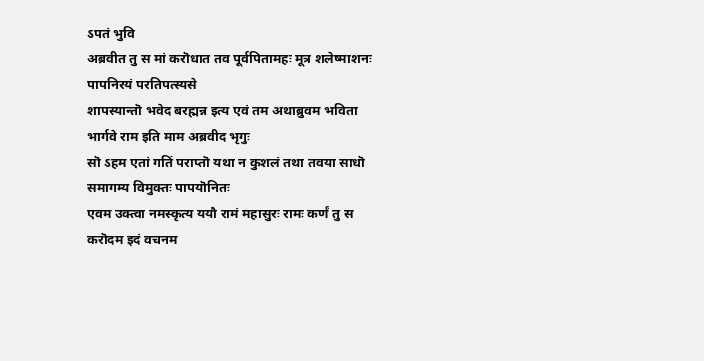ऽपतं भुवि
अब्रवीत तु स मां करॊधात तव पूर्वपितामहः मूत्र शलेष्माशनः पापनिरयं परतिपत्स्यसे
शापस्यान्तॊ भवेद बरह्मन्न इत्य एवं तम अथाब्रुवम भविता भार्गवे राम इति माम अब्रवीद भृगुः
सॊ ऽहम एतां गतिं पराप्तॊ यथा न कुशलं तथा तवया साधॊ समागम्य विमुक्तः पापयॊनितः
एवम उक्त्वा नमस्कृत्य ययौ रामं महासुरः रामः कर्णं तु स करॊदम इदं वचनम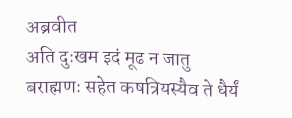अब्रवीत
अति दुःखम इदं मूढ न जातु बराह्मणः सहेत कषत्रियस्यैव ते धैर्यं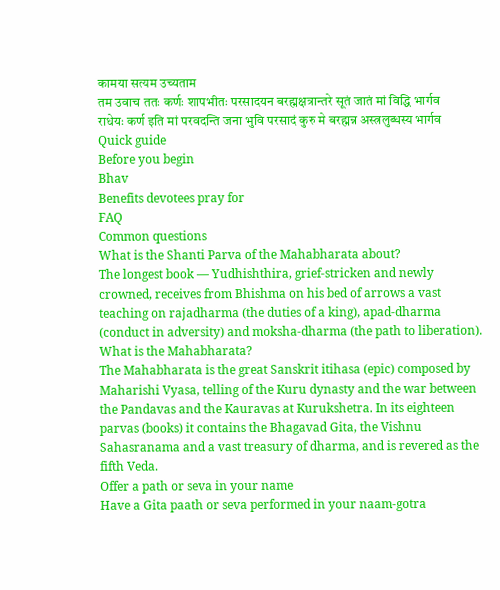कामया सत्यम उच्यताम
तम उवाच ततः कर्णः शापभीतः परसादयन बरह्मक्षत्रान्तरे सूतं जातं मां विद्धि भार्गव
राधेयः कर्ण इति मां परवदन्ति जना भुवि परसादं कुरु मे बरह्मन्न अस्त्रलुब्धस्य भार्गव
Quick guide
Before you begin
Bhav
Benefits devotees pray for
FAQ
Common questions
What is the Shanti Parva of the Mahabharata about?
The longest book — Yudhishthira, grief-stricken and newly crowned, receives from Bhishma on his bed of arrows a vast teaching on rajadharma (the duties of a king), apad-dharma (conduct in adversity) and moksha-dharma (the path to liberation).
What is the Mahabharata?
The Mahabharata is the great Sanskrit itihasa (epic) composed by Maharishi Vyasa, telling of the Kuru dynasty and the war between the Pandavas and the Kauravas at Kurukshetra. In its eighteen parvas (books) it contains the Bhagavad Gita, the Vishnu Sahasranama and a vast treasury of dharma, and is revered as the fifth Veda.
Offer a path or seva in your name
Have a Gita paath or seva performed in your naam-gotra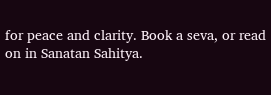for peace and clarity. Book a seva, or read on in Sanatan Sahitya.